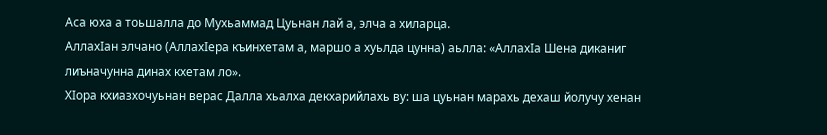Аса юха а тоьшалла до Мухьаммад Цуьнан лай а, элча а хиларца.
АллахIан элчано (АллахIера къинхетам а, маршо а хуьлда цунна) аьлла: «АллахIа Шена диканиг лиъначунна динах кхетам ло».
ХIора кхиазхочуьнан верас Далла хьалха декхарийлахь ву: ша цуьнан марахь дехаш йолучу хенан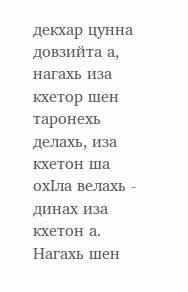декхар цунна довзийта а, нагахь иза кхетор шен таронехь делахь, иза кхетон ша охIла велахь - динах иза кхетон а. Нагахь шен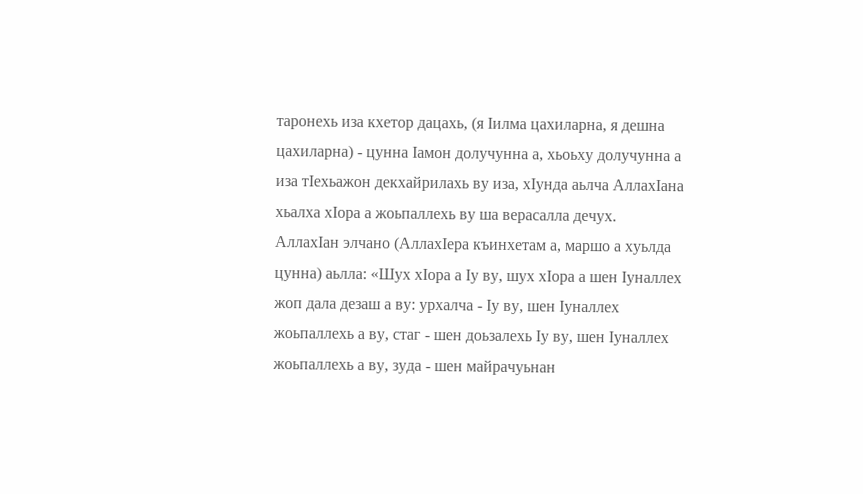таронехь иза кхетор дацахь, (я Iилма цахиларна, я дешна цахиларна) - цунна Iамон долучунна а, хьоьху долучунна а иза тIехьажон декхайрилахь ву иза, хIунда аьлча АллахIана хьалха хIора а жоьпаллехь ву ша верасалла дечух.
АллахIан элчано (АллахIера къинхетам а, маршо а хуьлда цунна) аьлла: «Шух хIора а Iу ву, шух хIора а шен Iуналлех жоп дала дезаш а ву: урхалча - Iу ву, шен Iуналлех жоьпаллехь а ву, стаг - шен доьзалехь Iу ву, шен Iуналлех жоьпаллехь а ву, зуда - шен майрачуьнан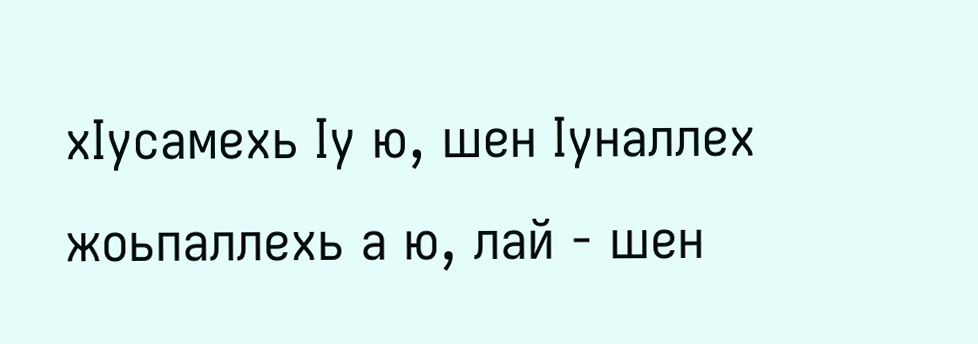хIусамехь Iу ю, шен Iуналлех жоьпаллехь а ю, лай - шен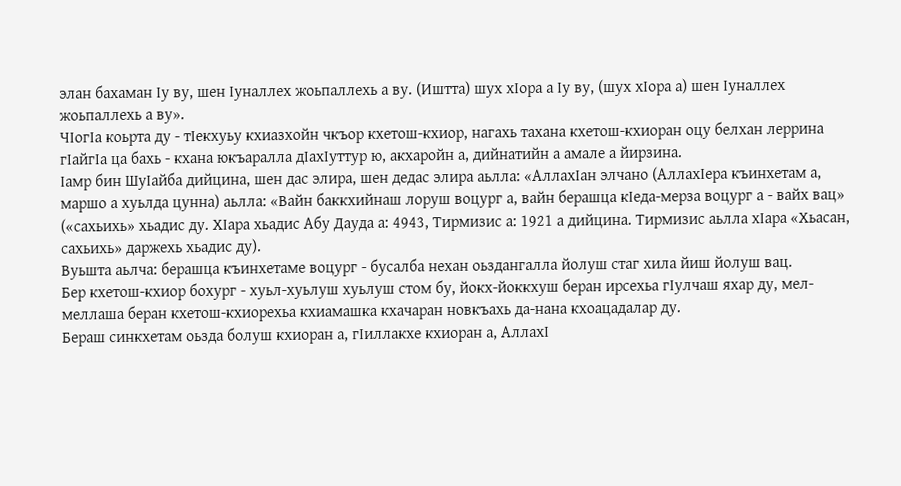элан бахаман Iу ву, шен Iуналлех жоьпаллехь а ву. (Иштта) шух хIора а Iу ву, (шух хIора а) шен Iуналлех жоьпаллехь а ву».
ЧIогIа коьрта ду - тIекхуьу кхиазхойн чкъор кхетош-кхиор, нагахь тахана кхетош-кхиоран оцу белхан леррина гIайгIа ца бахь - кхана юкъаралла дIахIуттур ю, акхаройн а, дийнатийн а амале а йирзина.
Iамр бин ШуIайба дийцина, шен дас элира, шен дедас элира аьлла: «АллахIан элчано (АллахIера къинхетам а, маршо а хуьлда цунна) аьлла: «Вайн баккхийнаш лоруш воцург а, вайн берашца кIеда-мерза воцург а - вайх вац» («сахьихь» хьадис ду. ХIара хьадис Абу Дауда а: 4943, Тирмизис а: 1921 а дийцина. Тирмизис аьлла хIара «Хьасан, сахьихь» даржехь хьадис ду).
Вуьшта аьлча: берашца къинхетаме воцург - бусалба нехан оьздангалла йолуш стаг хила йиш йолуш вац.
Бер кхетош-кхиор бохург - хуьл-хуьлуш хуьлуш стом бу, йокх-йоккхуш беран ирсехьа гIулчаш яхар ду, мел-меллаша беран кхетош-кхиорехьа кхиамашка кхачаран новкъахь да-нана кхоацадалар ду.
Бераш синкхетам оьзда болуш кхиоран а, гIиллакхе кхиоран а, АллахI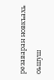резаваран новкъахь оьшуш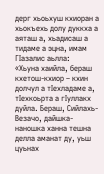дерг хьоьхуш кхиоран а хьокъехь долу дуккха а аяташ а, хьадисаш а тидаме а эцна, имам ГIазалис аьлла:
«Хьуна хаийла, бераш кхетош-кхиор – кхин долчул а тIехладаме а, тIехкоьрта а гIуллакх дуйла. Бераш, Сийлахь-Везачо, дайшка-наношка ханна тешна делла аманат ду, уьш цуьнах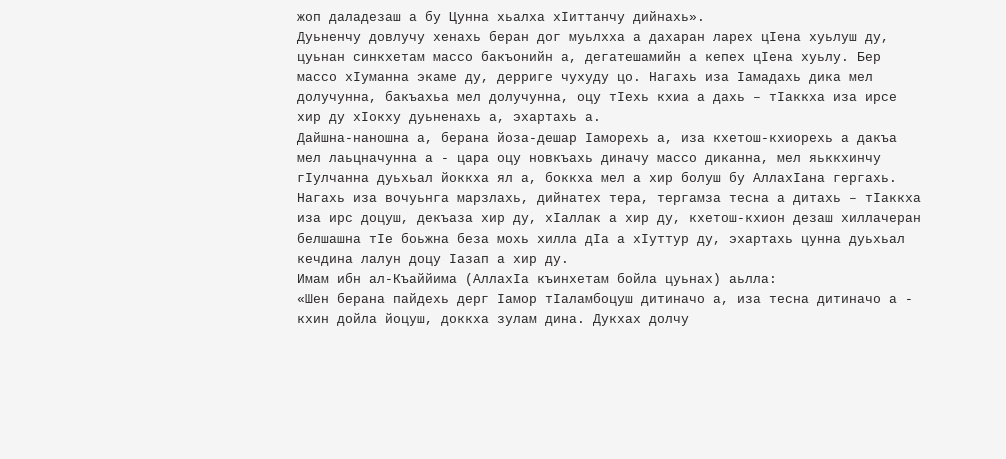жоп даладезаш а бу Цунна хьалха хIиттанчу дийнахь».
Дуьненчу довлучу хенахь беран дог муьлхха а дахаран ларех цIена хуьлуш ду, цуьнан синкхетам массо бакъонийн а, дегатешамийн а кепех цIена хуьлу. Бер массо хIуманна экаме ду, дерриге чухуду цо. Нагахь иза Iамадахь дика мел долучунна, бакъахьа мел долучунна, оцу тIехь кхиа а дахь – тIаккха иза ирсе хир ду хIокху дуьненахь а, эхартахь а.
Дайшна-наношна а, берана йоза-дешар Iаморехь а, иза кхетош-кхиорехь а дакъа мел лаьцначунна а - цара оцу новкъахь диначу массо диканна, мел яьккхинчу гIулчанна дуьхьал йоккха ял а, боккха мел а хир болуш бу АллахIана гергахь. Нагахь иза вочуьнга марзлахь, дийнатех тера, тергамза тесна а дитахь – тIаккха иза ирс доцуш, декъаза хир ду, хIаллак а хир ду, кхетош-кхион дезаш хиллачеран белшашна тIе боьжна беза мохь хилла дIа а хIуттур ду, эхартахь цунна дуьхьал кечдина лалун доцу Iазап а хир ду.
Имам ибн ал-Къаййима (АллахIа къинхетам бойла цуьнах) аьлла:
«Шен берана пайдехь дерг Iамор тIаламбоцуш дитиначо а, иза тесна дитиначо а - кхин дойла йоцуш, доккха зулам дина. Дукхах долчу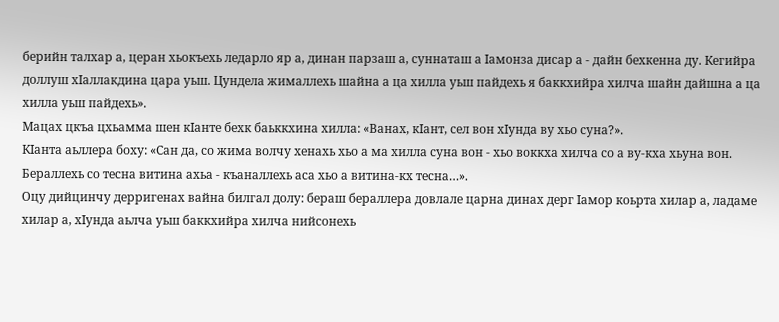берийн талхар а, церан хьокъехь ледарло яр а, динан парзаш а, суннаташ а Iамонза дисар а - дайн бехкенна ду. Кегийра доллуш хIаллакдина цара уьш. Цундела жималлехь шайна а ца хилла уьш пайдехь я баккхийра хилча шайн дайшна а ца хилла уьш пайдехь».
Мацах цкъа цхьамма шен кIанте бехк баьккхина хилла: «Ванах, кIант, сел вон хIунда ву хьо суна?».
КIанта аьллера боху: «Сан да, со жима волчу хенахь хьо а ма хилла суна вон - хьо воккха хилча со а ву-кха хьуна вон. Бераллехь со тесна витина ахьа - къаналлехь аса хьо а витина-кх тесна…».
Оцу дийцинчу дерригенах вайна билгал долу: бераш бераллера довлале царна динах дерг Iамор коьрта хилар а, ладаме хилар а, хIунда аьлча уьш баккхийра хилча нийсонехь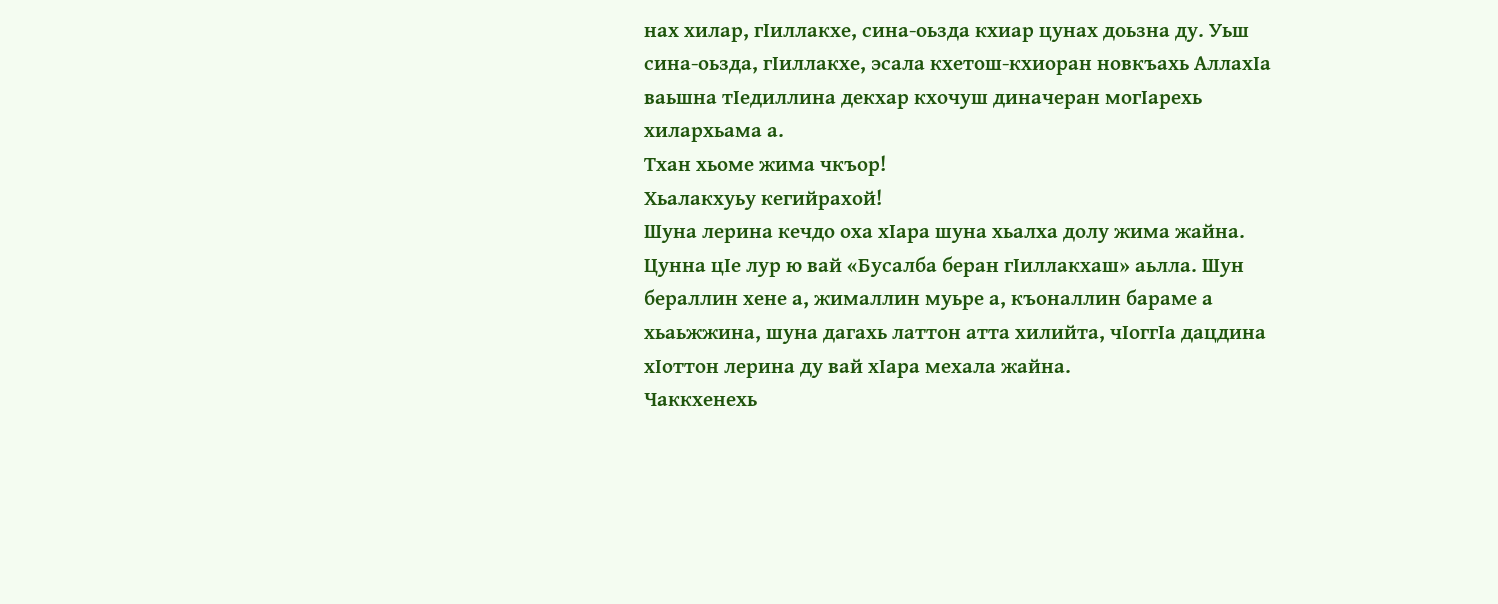нах хилар, гIиллакхе, сина-оьзда кхиар цунах доьзна ду. Уьш сина-оьзда, гIиллакхе, эсала кхетош-кхиоран новкъахь АллахIа ваьшна тIедиллина декхар кхочуш диначеран могIарехь хилархьама а.
Тхан хьоме жима чкъор!
Хьалакхуьу кегийрахой!
Шуна лерина кечдо оха хIара шуна хьалха долу жима жайна. Цунна цIе лур ю вай «Бусалба беран гIиллакхаш» аьлла. Шун бераллин хене а, жималлин муьре а, къоналлин бараме а хьаьжжина, шуна дагахь латтон атта хилийта, чIоггIа дацдина хIоттон лерина ду вай хIара мехала жайна.
Чаккхенехь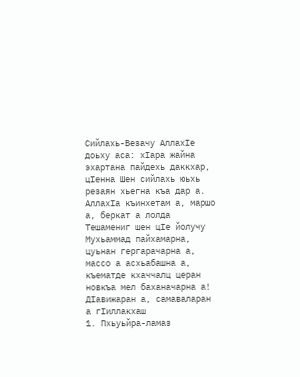Сийлахь-Везачу АллахIе доьху аса: хIара жайна эхартана пайдехь даккхар, цIенна Шен сийлахь юьхь резаян хьегна къа дар а.
АллахIа къинхетам а, маршо а, беркат а лолда Тешамениг шен цIе йолучу Мухьаммад пайхамарна, цуьнан гергарачарна а, массо а асхьабашна а, къематде кхаччалц церан новкъа мел баханачарна а!
ДIавижаран а, самаваларан а гIиллакхаш
1. Пхьуьйра-ламаз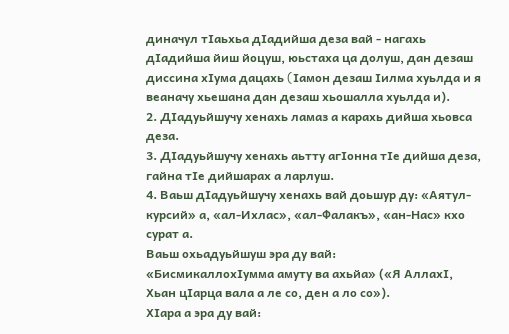диначул тIаьхьа дIадийша деза вай - нагахь дIадийша йиш йоцуш, юьстаха ца долуш, дан дезаш диссина хIума дацахь (Iамон дезаш Iилма хуьлда и я веаначу хьешана дан дезаш хьошалла хуьлда и).
2. ДIадуьйшучу хенахь ламаз а карахь дийша хьовса деза.
3. ДIадуьйшучу хенахь аьтту агIонна тIе дийша деза, гайна тIе дийшарах а ларлуш.
4. Ваьш дIадуьйшучу хенахь вай доьшур ду: «Аятул-курсий» а, «ал-Ихлас», «ал-Фалакъ», «ан-Нас» кхо сурат а.
Ваьш охьадуьйшуш эра ду вай:
«БисмикаллохIумма амуту ва ахьйа» («Я АллахI, Хьан цIарца вала а ле со, ден а ло со»).
ХIара а эра ду вай: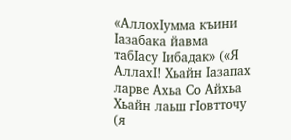«АллохIумма къини Iазабака йавма табIасу Iибадак» («Я АллахI! Хьайн Iазапах ларве Ахьа Со Айхьа Хьайн лаьш гIовтточу (я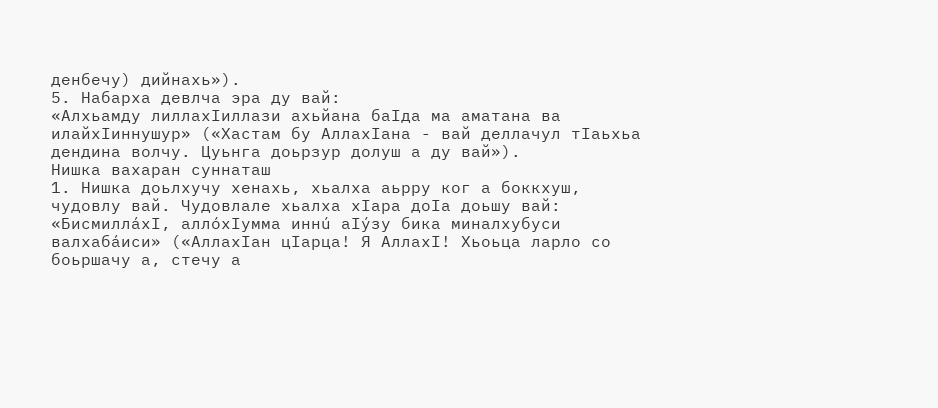денбечу) дийнахь»).
5. Набарха девлча эра ду вай:
«Алхьамду лиллахIиллази ахьйана баIда ма аматана ва илайхIиннушур» («Хастам бу АллахIана - вай деллачул тIаьхьа дендина волчу. Цуьнга доьрзур долуш а ду вай»).
Нишка вахаран суннаташ
1. Нишка доьлхучу хенахь, хьалха аьрру ког а боккхуш, чудовлу вай. Чудовлале хьалха хIара доIа доьшу вай:
«БисмиллáхI, аллóхIумма иннú аIýзу бика миналхубуси валхабáиси» («АллахIан цIарца! Я АллахI! Хьоьца ларло со боьршачу а, стечу а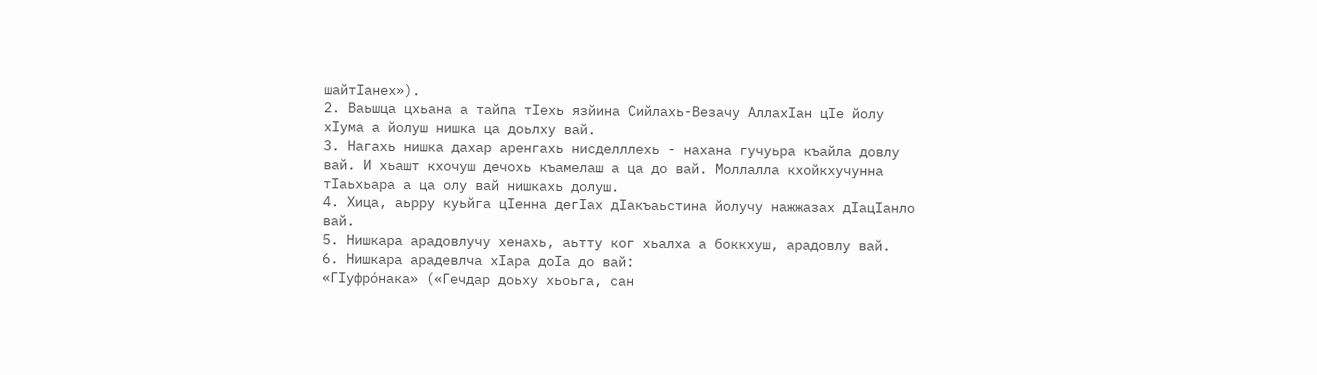шайтIанех»).
2. Ваьшца цхьана а тайпа тIехь язйина Сийлахь-Везачу АллахIан цIе йолу хIума а йолуш нишка ца доьлху вай.
3. Нагахь нишка дахар аренгахь нисделллехь - нахана гучуьра къайла довлу вай. И хьашт кхочуш дечохь къамелаш а ца до вай. Моллалла кхойкхучунна тIаьхьара а ца олу вай нишкахь долуш.
4. Хица, аьрру куьйга цIенна дегIах дIакъаьстина йолучу нажжазах дIацIанло вай.
5. Нишкара арадовлучу хенахь, аьтту ког хьалха а боккхуш, арадовлу вай.
6. Нишкара арадевлча хIара доIа до вай:
«ГIуфрóнака» («Гечдар доьху хьоьга, сан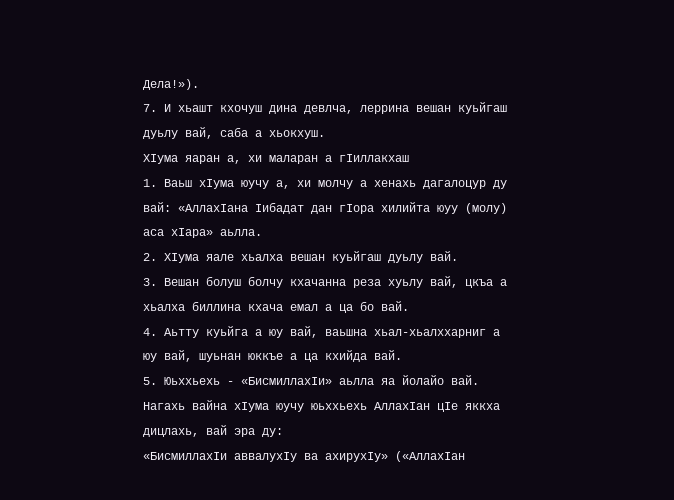Дела!»).
7. И хьашт кхочуш дина девлча, леррина вешан куьйгаш дуьлу вай, саба а хьокхуш.
ХIума яаран а, хи маларан а гIиллакхаш
1. Ваьш хIума юучу а, хи молчу а хенахь дагалоцур ду вай: «АллахIана Iибадат дан гIора хилийта юуу (молу) аса хIара» аьлла.
2. ХIума яале хьалха вешан куьйгаш дуьлу вай.
3. Вешан болуш болчу кхачанна реза хуьлу вай, цкъа а хьалха биллина кхача емал а ца бо вай.
4. Аьтту куьйга а юу вай, ваьшна хьал-хьалххарниг а юу вай, шуьнан юккъе а ца кхийда вай.
5. Юьххьехь - «БисмиллахIи» аьлла яа йолайо вай. Нагахь вайна хIума юучу юьххьехь АллахIан цIе яккха дицлахь, вай эра ду:
«БисмиллахIи аввалухIу ва ахирухIу» («АллахIан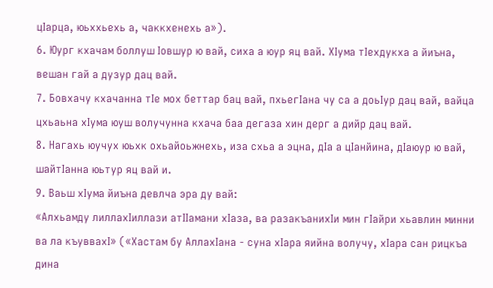цIарца, юьххьехь а, чаккхенехь а»).
6. Юург кхачам боллуш Iовшур ю вай, сиха а юур яц вай. ХIума тIехдукха а йиъна, вешан гай а дузур дац вай.
7. Бовхачу кхачанна тIе мох беттар бац вай, пхьегIана чу са а доьIур дац вай, вайца цхьаьна хIума юуш волучунна кхача баа дегаза хин дерг а дийр дац вай.
8. Нагахь юучух юьхк охьайоьжнехь, иза схьа а эцна, дIа а цIанйина, дIаюур ю вай, шайтIанна юьтур яц вай и.
9. Ваьш хIума йиъна девлча эра ду вай:
«Алхьамду лиллахIиллази атIIамани хIаза, ва разакъанихIи мин гIайри хьавлин минни ва ла къуввахI» («Хастам бу АллахIана - суна хIара яийна волучу, хIара сан рицкъа дина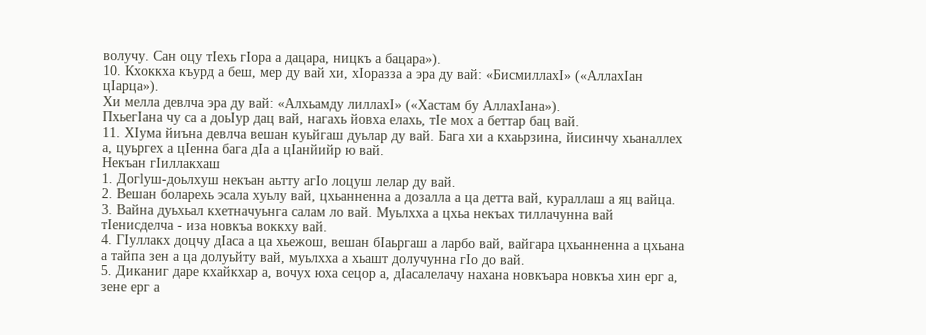волучу. Сан оцу тIехь гIора а дацара, ницкъ а бацара»).
10. Кхоккха къурд а беш, мер ду вай хи, хIоразза а эра ду вай: «БисмиллахI» («АллахIан цIарца»).
Хи мелла девлча эра ду вай: «Алхьамду лиллахI» («Хастам бу АллахIана»).
ПхьегIана чу са а доьIур дац вай, нагахь йовха елахь, тIе мох а беттар бац вай.
11. ХIума йиъна девлча вешан куьйгаш дуьлар ду вай. Бага хи а кхаьрзина, йисинчу хьаналлех а, цуьргех а цIенна бага дIа а цIанйийр ю вай.
Некъан гIиллакхаш
1. Догlуш-доьлхуш некъан аьтту агIо лоцуш лелар ду вай.
2. Вешан боларехь эсала хуьлу вай, цхьанненна а дозалла а ца детта вай, кураллаш а яц вайца.
3. Вайна дуьхьал кхетначуьнга салам ло вай. Муьлхха а цхьа некъах тиллачунна вай тIенисделча - иза новкъа воккху вай.
4. ГIуллакх доцчу дIаса а ца хьежош, вешан бIаьргаш а ларбо вай, вайгара цхьанненна а цхьана а тайпа зен а ца долуьйту вай, муьлхха а хьашт долучунна гIо до вай.
5. Диканиг даре кхайкхар а, вочух юха сецор а, дIасалелачу нахана новкъара новкъа хин ерг а, зене ерг а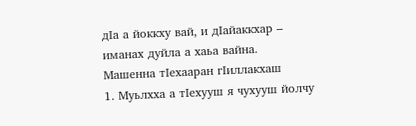дIа а йоккху вай, и дIайаккхар – иманах дуйла а хаьа вайна.
Машенна тIехааран гIиллакхаш
1. Муьлхха а тIехууш я чухууш йолчу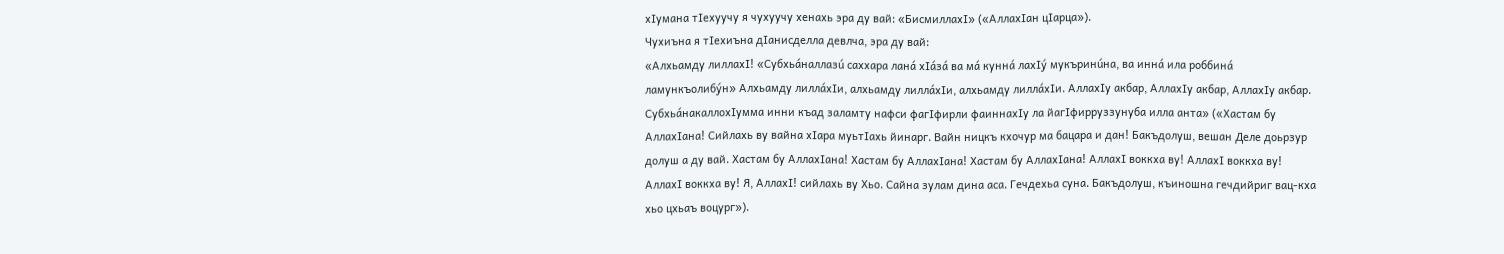хIумана тIехуучу я чухуучу хенахь эра ду вай: «БисмиллахI» («АллахIан цIарца»).
Чухиъна я тIехиъна дIанисделла девлча, эра ду вай:
«Алхьамду лиллахI! «Субхьáналлазú саххара ланá хIáзá ва мá куннá лахIý мукъринúна, ва иннá ила роббинá ламункъолибýн» Алхьамду лиллáхIи, алхьамду лиллáхIи, алхьамду лиллáхIи. АллахIу акбар, АллахIу акбар, АллахIу акбар. СубхьáнакаллохIумма инни къад заламту нафси фагIфирли фаиннахIу ла йагIфирруззунуба илла анта» («Хастам бу АллахIана! Сийлахь ву вайна хIара муьтIахь йинарг. Вайн ницкъ кхочур ма бацара и дан! Бакъдолуш, вешан Деле доьрзур долуш а ду вай. Хастам бу АллахIана! Хастам бу АллахIана! Хастам бу АллахIана! АллахI воккха ву! АллахI воккха ву! АллахI воккха ву! Я, АллахI! сийлахь ву Хьо. Сайна зулам дина аса. Гечдехьа суна. Бакъдолуш, къиношна гечдийриг вац-кха хьо цхьаъ воцург»).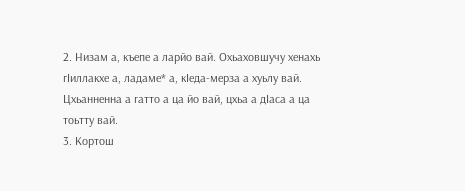2. Низам а, къепе а ларйо вай. Охьаховшучу хенахь гIиллакхе а, ладаме* а, кIеда-мерза а хуьлу вай. Цхьанненна а гатто а ца йо вай, цхьа а дIаса а ца тоьтту вай.
3. Кортош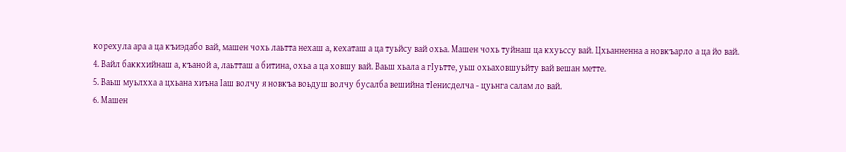корехула ара а ца къиэдабо вай, машен чохь лаьтта нехаш а, кехаташ а ца туьйсу вай охьа. Машен чохь туйнаш ца кхуьссу вай. Цхьанненна а новкъарло а ца йо вай.
4. Вайл баккхийнаш а, къаной а, лаьтташ а битина, охьа а ца ховшу вай. Ваьш хьала а гIуьтте, уьш охьаховшуьйту вай вешан метте.
5. Ваьш муьлхха а цхьана хиъна Iаш волчу я новкъа воьдуш волчу бусалба вешийна тIенисделча - цуьнга салам ло вай.
6. Машен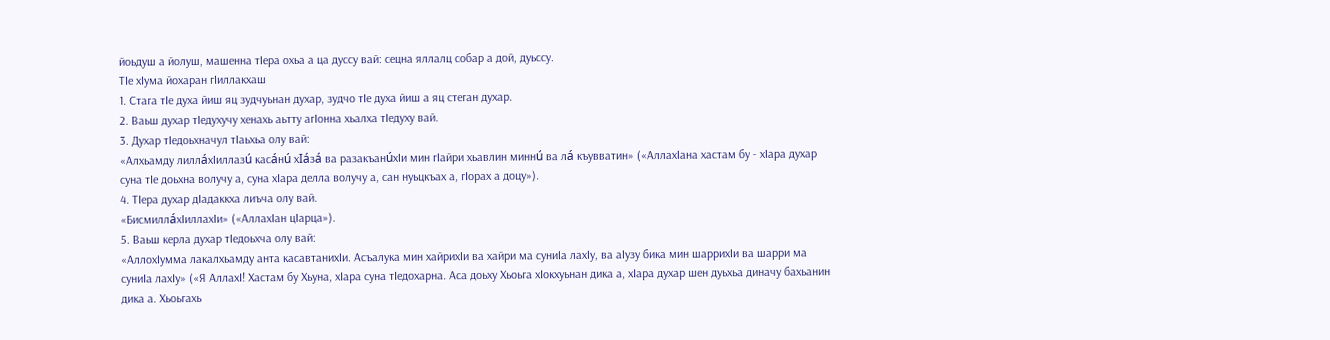йоьдуш а йолуш, машенна тIера охьа а ца дуссу вай: сецна яллалц собар а дой, дуьссу.
ТIе хIума йохаран гIиллакхаш
1. Стага тIе духа йиш яц зудчуьнан духар, зудчо тIе духа йиш а яц стеган духар.
2. Ваьш духар тIедухучу хенахь аьтту агIонна хьалха тIедуху вай.
3. Духар тIедоьхначул тIаьхьа олу вай:
«Алхьамду лиллáхIиллазú касáнú хIáзá ва разакъанúхIи мин гIайри хьавлин миннú ва лá къувватин» («АллахIана хастам бу - хIара духар суна тIе доьхна волучу а, суна хIара делла волучу а, сан нуьцкъах а, гIорах а доцу»).
4. ТIера духар дIадаккха лиъча олу вай.
«БисмиллáхIиллахIи» («АллахIан цIарца»).
5. Ваьш керла духар тIедоьхча олу вай:
«АллохIумма лакалхьамду анта касавтанихIи. Асъалука мин хайрихIи ва хайри ма суниIа лахIу, ва аIузу бика мин шаррихIи ва шарри ма суниIа лахIу» («Я АллахI! Хастам бу Хьуна, хIара суна тIедохарна. Аса доьху Хьоьга хIокхуьнан дика а, хIара духар шен дуьхьа диначу бахьанин дика а. Хьоьгахь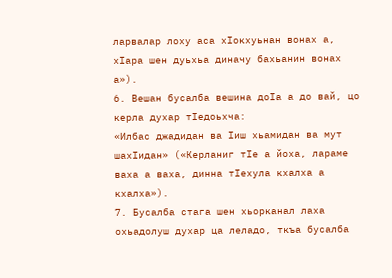ларвалар лоху аса хIокхуьнан вонах а, хIара шен дуьхьа диначу бахьанин вонах а»).
6. Вешан бусалба вешина доIа а до вай, цо керла духар тIедоьхча:
«Илбас джадидан ва Iиш хьамидан ва мут шахIидан» («Керланиг тIе а йоха, лараме ваха а ваха, динна тIехула кхалха а кхалха»).
7. Бусалба стага шен хьорканал лаха охьадолуш духар ца леладо, ткъа бусалба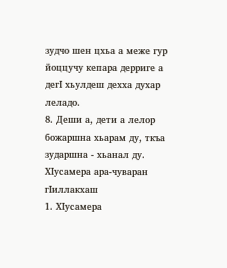зудчо шен цхьа а меже гур йоццучу кепара дерриге а дегI хьулдеш дехха духар леладо.
8. Деши а, дети а лелор божаршна хьарам ду, ткъа зударшна - хьанал ду.
ХIусамера ара-чуваран гIиллакхаш
1. ХIусамера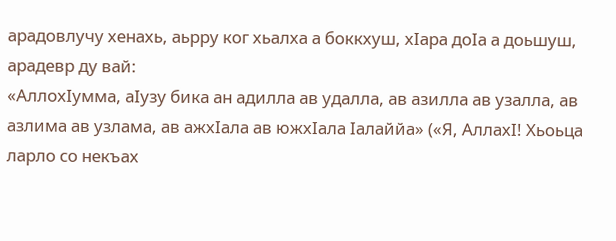арадовлучу хенахь, аьрру ког хьалха а боккхуш, хIара доIа а доьшуш, арадевр ду вай:
«АллохIумма, аIузу бика ан адилла ав удалла, ав азилла ав узалла, ав азлима ав узлама, ав ажхIала ав южхIала Iалаййа» («Я, АллахI! Хьоьца ларло со некъах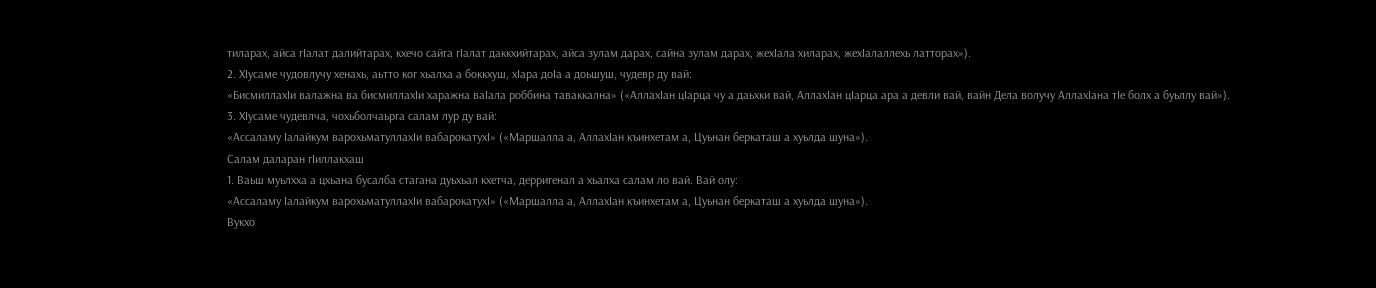тиларах, айса гIалат далийтарах, кхечо сайга гIалат даккхийтарах, айса зулам дарах, сайна зулам дарах, жехIала хиларах, жехIалаллехь латторах»).
2. ХIусаме чудовлучу хенахь, аьтто ког хьалха а боккхуш, хIара доIа а доьшуш, чудевр ду вай:
«БисмиллахIи валажна ва бисмиллахIи харажна ваIала роббина таваккална» («АллахIан цIарца чу а даьхки вай, АллахIан цIарца ара а девли вай, вайн Дела волучу АллахIана тIе болх а буьллу вай»).
3. ХIусаме чудевлча, чохьболчаьрга салам лур ду вай:
«Ассаламу Iалайкум варохьматуллахIи вабарокатухI» («Маршалла а, АллахIан къинхетам а, Цуьнан беркаташ а хуьлда шуна»).
Салам даларан гIиллакхаш
1. Ваьш муьлхха а цхьана бусалба стагана дуьхьал кхетча, дерригенал а хьалха салам ло вай. Вай олу:
«Ассаламу Iалайкум варохьматуллахIи вабарокатухI» («Маршалла а, АллахIан къинхетам а, Цуьнан беркаташ а хуьлда шуна»).
Вукхо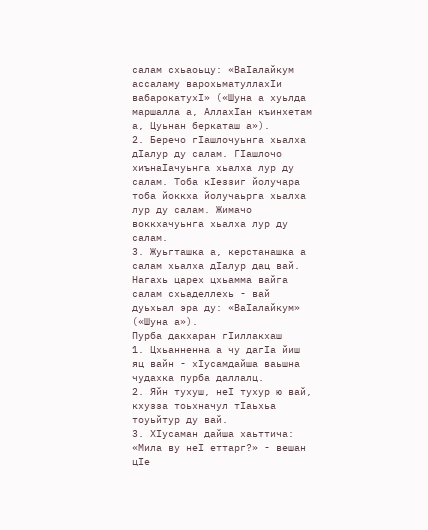салам схьаоьцу: «ВаIалайкум ассаламу варохьматуллахIи вабарокатухI» («Шуна а хуьлда маршалла а, АллахIан къинхетам а, Цуьнан беркаташ а»).
2. Беречо гIашлочуьнга хьалха дIалур ду салам. ГIашлочо хиънаIачуьнга хьалха лур ду салам. Тоба кIеззиг йолучара тоба йоккха йолучаьрга хьалха лур ду салам. Жимачо воккхачуьнга хьалха лур ду салам.
3. Жуьгташка а, керстанашка а салам хьалха дIалур дац вай. Нагахь царех цхьамма вайга салам схьаделлехь - вай дуьхьал эра ду: «ВаIалайкум» («Шуна а»).
Пурба дакхаран гIиллакхаш
1. Цхьанненна а чу дагIа йиш яц вайн - хIусамдайша ваьшна чудахка пурба даллалц.
2. Яйн тухуш, неI тухур ю вай, кхузза тоьхначул тIаьхьа тоуьйтур ду вай.
3. ХIусаман дайша хаьттича: «Мила ву неI еттарг?» - вешан цIе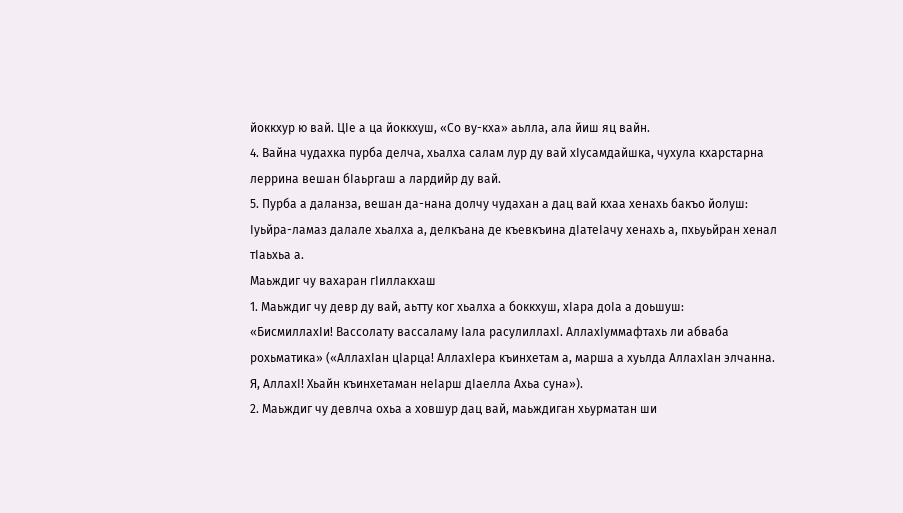йоккхур ю вай. ЦIе а ца йоккхуш, «Со ву-кха» аьлла, ала йиш яц вайн.
4. Вайна чудахка пурба делча, хьалха салам лур ду вай хIусамдайшка, чухула кхарстарна леррина вешан бIаьргаш а лардийр ду вай.
5. Пурба а даланза, вешан да-нана долчу чудахан а дац вай кхаа хенахь бакъо йолуш: Iуьйра-ламаз далале хьалха а, делкъана де къевкъина дIатеIачу хенахь а, пхьуьйран хенал тIаьхьа а.
Маьждиг чу вахаран гIиллакхаш
1. Маьждиг чу девр ду вай, аьтту ког хьалха а боккхуш, хIара доIа а доьшуш:
«БисмиллахIи! Вассолату вассаламу Iала расулиллахI. АллахIуммафтахь ли абваба рохьматика» («АллахIан цIарца! АллахIера къинхетам а, марша а хуьлда АллахIан элчанна. Я, АллахI! Хьайн къинхетаман неIарш дIаелла Ахьа суна»).
2. Маьждиг чу девлча охьа а ховшур дац вай, маьждиган хьурматан ши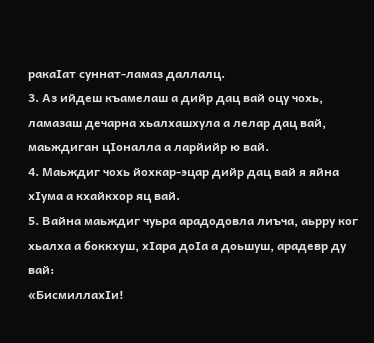ракаIат суннат-ламаз даллалц.
3. Аз ийдеш къамелаш а дийр дац вай оцу чохь, ламазаш дечарна хьалхашхула а лелар дац вай, маьждиган цIоналла а ларйийр ю вай.
4. Маьждиг чохь йохкар-эцар дийр дац вай я яйна хIума а кхайкхор яц вай.
5. Вайна маьждиг чуьра арадодовла лиъча, аьрру ког хьалха а боккхуш, хIара доIа а доьшуш, арадевр ду вай:
«БисмиллахIи!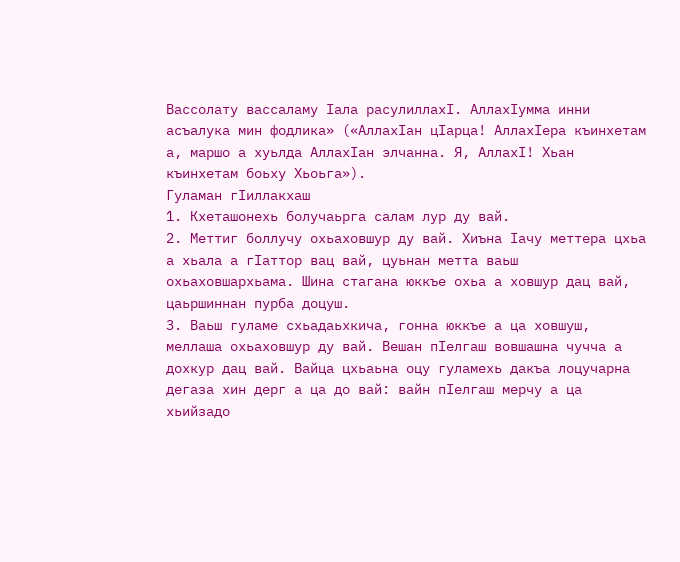Вассолату вассаламу Iала расулиллахI. АллахIумма инни асъалука мин фодлика» («АллахIан цIарца! АллахIера къинхетам а, маршо а хуьлда АллахIан элчанна. Я, АллахI! Хьан къинхетам боьху Хьоьга»).
Гуламан гIиллакхаш
1. Кхеташонехь болучаьрга салам лур ду вай.
2. Меттиг боллучу охьаховшур ду вай. Хиъна Iачу меттера цхьа а хьала а гIаттор вац вай, цуьнан метта ваьш охьаховшархьама. Шина стагана юккъе охьа а ховшур дац вай, цаьршиннан пурба доцуш.
3. Ваьш гуламе схьадаьхкича, гонна юккъе а ца ховшуш, меллаша охьаховшур ду вай. Вешан пIелгаш вовшашна чучча а дохкур дац вай. Вайца цхьаьна оцу гуламехь дакъа лоцучарна дегаза хин дерг а ца до вай: вайн пIелгаш мерчу а ца хьийзадо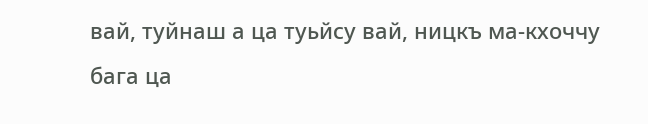вай, туйнаш а ца туьйсу вай, ницкъ ма-кхоччу бага ца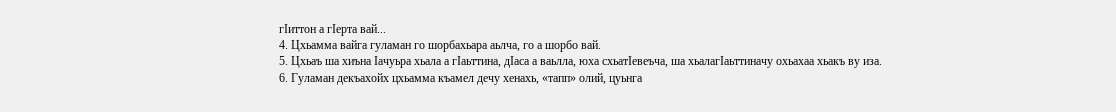гIиттон а гIерта вай...
4. Цхьамма вайга гуламан го шорбахьара аьлча, го а шорбо вай.
5. Цхьаъ ша хиъна Iачуьра хьала а гIаьттина, дIаса а ваьлла, юха схьатIевеъча, ша хьалагIаьттиначу охьахаа хьакъ ву иза.
6. Гуламан декъахойх цхьамма къамел дечу хенахь, «тапп» олий, цуьнга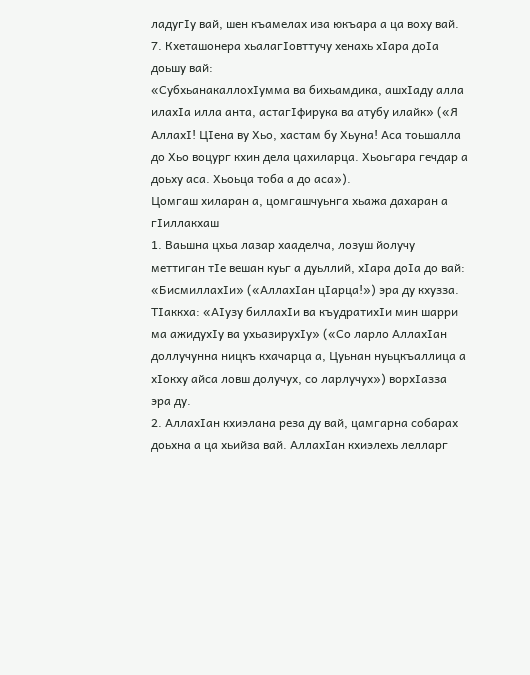ладугIу вай, шен къамелах иза юкъара а ца воху вай.
7. Кхеташонера хьалагIовттучу хенахь хIара доIа доьшу вай:
«СубхьанакаллохIумма ва бихьамдика, ашхIаду алла илахIа илла анта, астагIфирука ва атубу илайк» («Я АллахI! ЦIена ву Хьо, хастам бу Хьуна! Аса тоьшалла до Хьо воцург кхин дела цахиларца. Хьоьгара гечдар а доьху аса. Хьоьца тоба а до аса»).
Цомгаш хиларан а, цомгашчуьнга хьажа дахаран а гIиллакхаш
1. Ваьшна цхьа лазар хааделча, лозуш йолучу меттиган тIе вешан куьг а дуьллий, хIара доIа до вай:
«БисмиллахIи» («АллахIан цIарца!») эра ду кхузза. ТIаккха: «АIузу биллахIи ва къудратихIи мин шарри ма ажидухIу ва ухьазирухIу» («Со ларло АллахIан доллучунна ницкъ кхачарца а, Цуьнан нуьцкъаллица а хIокху айса ловш долучух, со ларлучух») ворхIазза эра ду.
2. АллахIан кхиэлана реза ду вай, цамгарна собарах доьхна а ца хьийза вай. АллахIан кхиэлехь лелларг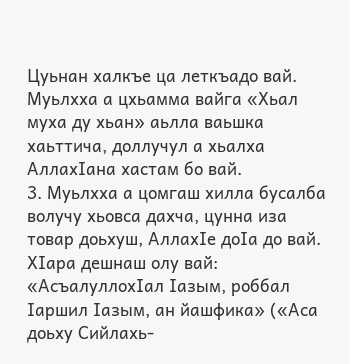Цуьнан халкъе ца леткъадо вай. Муьлхха а цхьамма вайга «Хьал муха ду хьан» аьлла ваьшка хаьттича, доллучул а хьалха АллахIана хастам бо вай.
3. Муьлхха а цомгаш хилла бусалба волучу хьовса дахча, цунна иза товар доьхуш, АллахIе доIа до вай. ХIара дешнаш олу вай:
«АсъалуллохIал Iазым, роббал Iаршил Iазым, ан йашфика» («Аса доьху Сийлахь-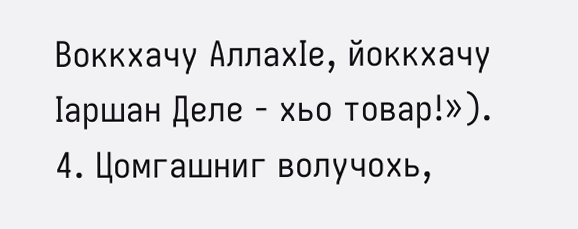Воккхачу АллахIе, йоккхачу Iаршан Деле - хьо товар!»).
4. Цомгашниг волучохь,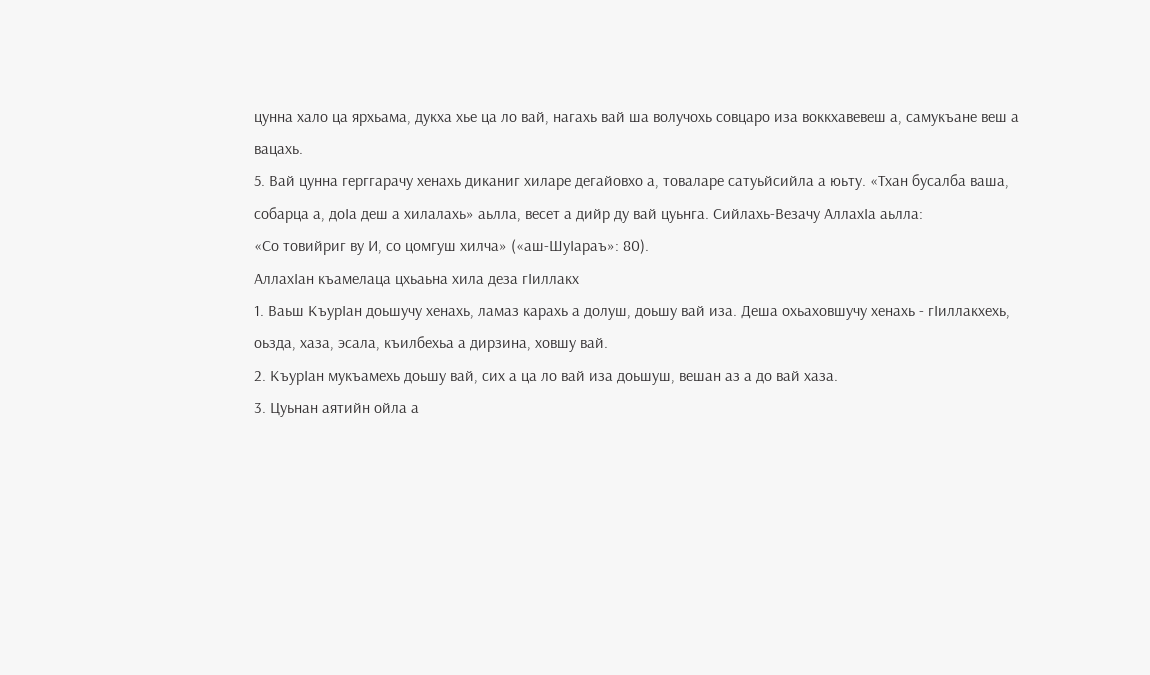цунна хало ца ярхьама, дукха хье ца ло вай, нагахь вай ша волучохь совцаро иза воккхавевеш а, самукъане веш а вацахь.
5. Вай цунна герггарачу хенахь диканиг хиларе дегайовхо а, товаларе сатуьйсийла а юьту. «Тхан бусалба ваша, собарца а, доIа деш а хилалахь» аьлла, весет а дийр ду вай цуьнга. Сийлахь-Везачу АллахIа аьлла:
«Со товийриг ву И, со цомгуш хилча» («аш-ШуIараъ»: 80).
АллахIан къамелаца цхьаьна хила деза гIиллакх
1. Ваьш КъурIан доьшучу хенахь, ламаз карахь а долуш, доьшу вай иза. Деша охьаховшучу хенахь - гIиллакхехь, оьзда, хаза, эсала, къилбехьа а дирзина, ховшу вай.
2. КъурIан мукъамехь доьшу вай, сих а ца ло вай иза доьшуш, вешан аз а до вай хаза.
3. Цуьнан аятийн ойла а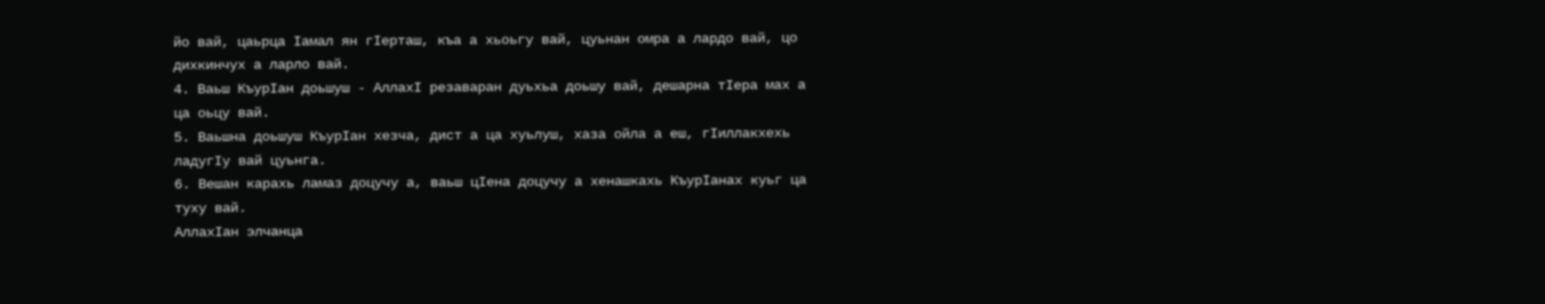йо вай, цаьрца Iамал ян гIерташ, къа а хьоьгу вай, цуьнан омра а лардо вай, цо дихкинчух а ларло вай.
4. Ваьш КъурIан доьшуш - АллахI резаваран дуьхьа доьшу вай, дешарна тIера мах а ца оьцу вай.
5. Ваьшна доьшуш КъурIан хезча, дист а ца хуьлуш, хаза ойла а еш, гIиллакхехь ладугIу вай цуьнга.
6. Вешан карахь ламаз доцучу а, ваьш цIена доцучу а хенашкахь КъурIанах куьг ца туху вай.
АллахIан элчанца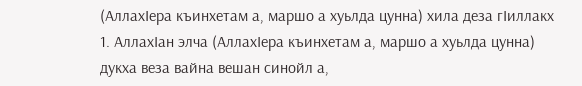(АллахIера къинхетам а, маршо а хуьлда цунна) хила деза гIиллакх
1. АллахIан элча (АллахIера къинхетам а, маршо а хуьлда цунна) дукха веза вайна вешан синойл а,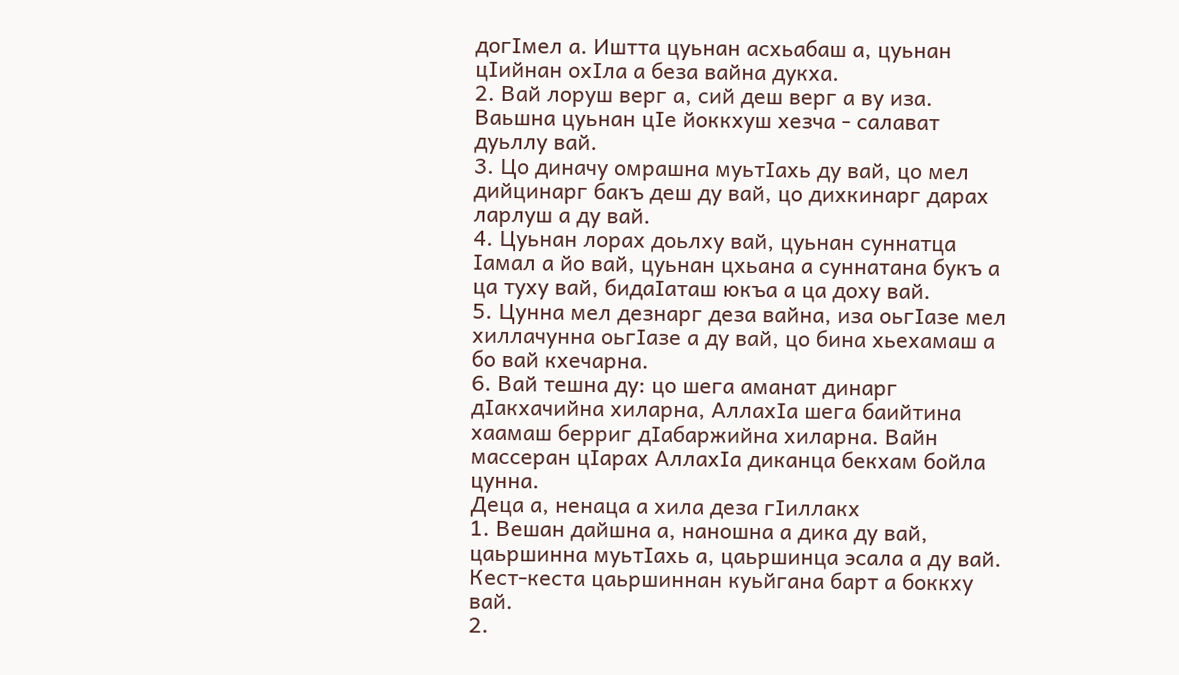догIмел а. Иштта цуьнан асхьабаш а, цуьнан цIийнан охIла а беза вайна дукха.
2. Вай лоруш верг а, сий деш верг а ву иза. Ваьшна цуьнан цIе йоккхуш хезча - салават дуьллу вай.
3. Цо диначу омрашна муьтIахь ду вай, цо мел дийцинарг бакъ деш ду вай, цо дихкинарг дарах ларлуш а ду вай.
4. Цуьнан лорах доьлху вай, цуьнан суннатца Iамал а йо вай, цуьнан цхьана а суннатана букъ а ца туху вай, бидаIаташ юкъа а ца доху вай.
5. Цунна мел дезнарг деза вайна, иза оьгIазе мел хиллачунна оьгIазе а ду вай, цо бина хьехамаш а бо вай кхечарна.
6. Вай тешна ду: цо шега аманат динарг дIакхачийна хиларна, АллахIа шега баийтина хаамаш берриг дIабаржийна хиларна. Вайн массеран цIарах АллахIа диканца бекхам бойла цунна.
Деца а, ненаца а хила деза гIиллакх
1. Вешан дайшна а, наношна а дика ду вай, цаьршинна муьтIахь а, цаьршинца эсала а ду вай. Кест-кеста цаьршиннан куьйгана барт а боккху вай.
2.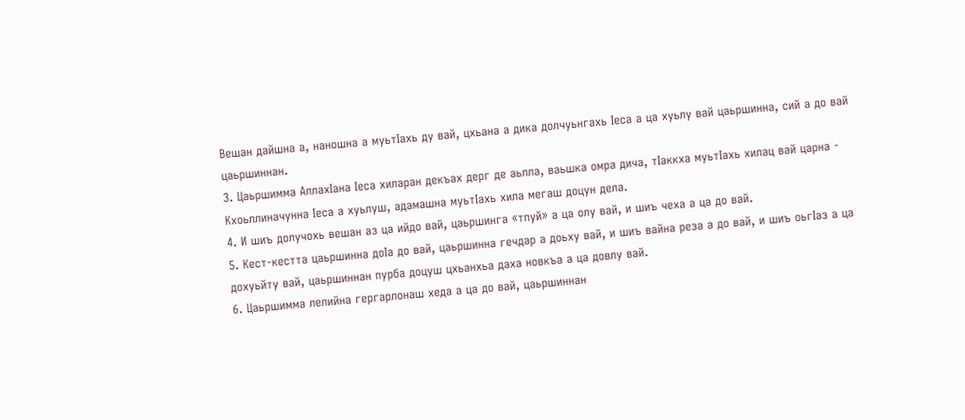Вешан дайшна а, наношна а муьтIахь ду вай, цхьана а дика долчуьнгахь Iеса а ца хуьлу вай цаьршинна, сий а до вай цаьршиннан.
3. Цаьршимма АллахIана Iеса хиларан декъах дерг де аьлла, ваьшка омра дича, тIаккха муьтIахь хилац вай царна - Кхоьллиначунна Iеса а хуьлуш, адамашна муьтIахь хила мегаш доцун дела.
4. И шиъ долучохь вешан аз ца ийдо вай, цаьршинга «тпуй» а ца олу вай, и шиъ чеха а ца до вай.
5. Кест-кестта цаьршинна доIа до вай, цаьршинна гечдар а доьху вай, и шиъ вайна реза а до вай, и шиъ оьгIаз а ца дохуьйту вай, цаьршиннан пурба доцуш цхьанхьа даха новкъа а ца довлу вай.
6. Цаьршимма лелийна гергарлонаш хеда а ца до вай, цаьршиннан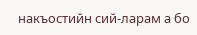накъостийн сий-ларам а бо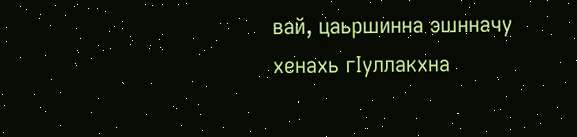вай, цаьршинна эшнначу хенахь гIуллакхна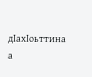дIахIоьттина а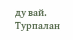ду вай.
Турпалан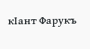кIант Фарукъ